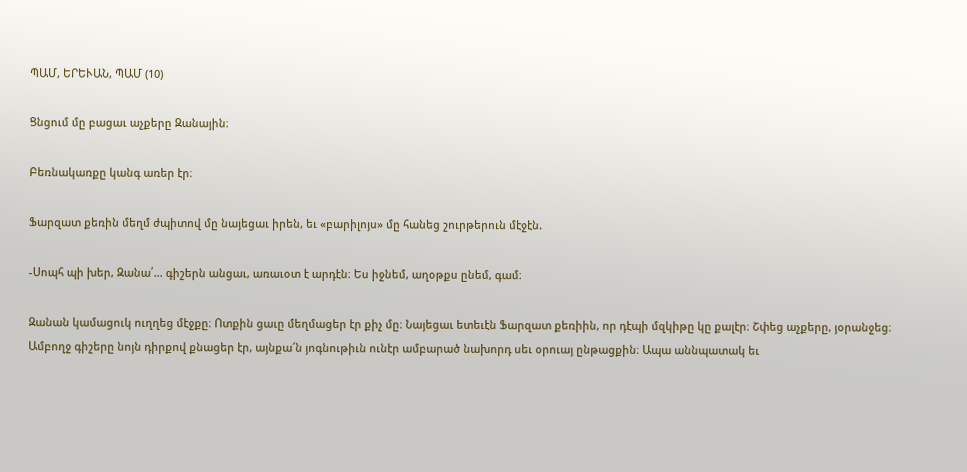ՊԱՄ, ԵՐԵՒԱՆ, ՊԱՄ (10)

Ցնցում մը բացաւ աչքերը Զանային։

Բեռնակառքը կանգ առեր էր։

Ֆարզատ քեռին մեղմ ժպիտով մը նայեցաւ իրեն, եւ «բարիլոյս» մը հանեց շուրթերուն մէջէն.

-Սոպհ պի խեր, Զանա՛... գիշերն անցաւ, առաւօտ է արդէն։ Ես իջնեմ, աղօթքս ընեմ, գամ։

Զանան կամացուկ ուղղեց մէջքը։ Ոտքին ցաւը մեղմացեր էր քիչ մը։ Նայեցաւ ետեւէն Ֆարզատ քեռիին, որ դէպի մզկիթը կը քալէր։ Շփեց աչքերը, յօրանջեց։ Ամբողջ գիշերը նոյն դիրքով քնացեր էր, այնքա՜ն յոգնութիւն ունէր ամբարած նախորդ սեւ օրուայ ընթացքին։ Ապա աննպատակ եւ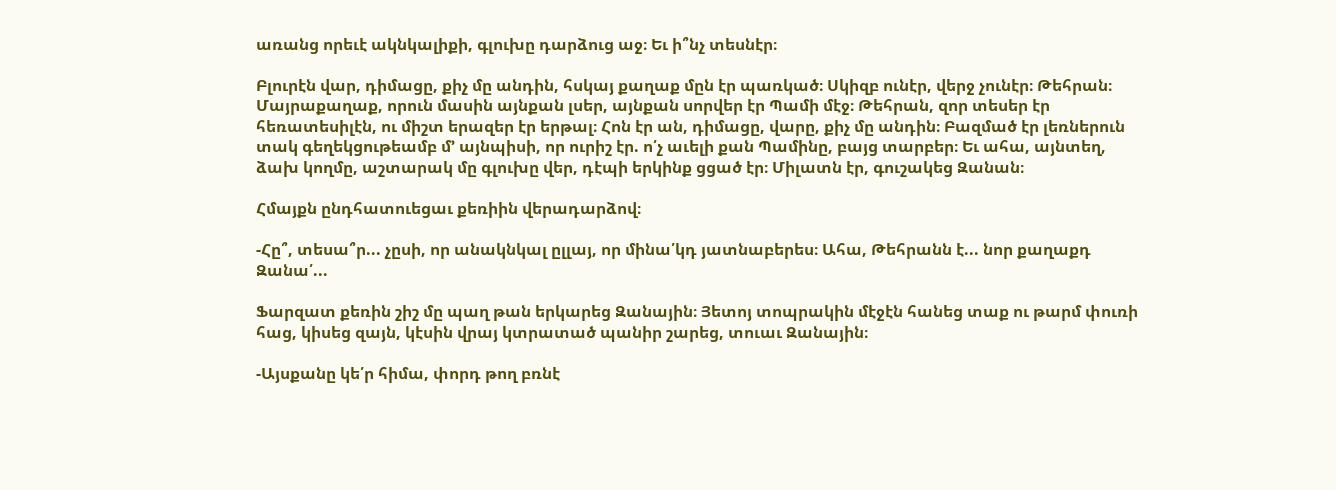առանց որեւէ ակնկալիքի, գլուխը դարձուց աջ։ Եւ ի՞նչ տեսնէր։

Բլուրէն վար, դիմացը, քիչ մը անդին, հսկայ քաղաք մըն էր պառկած։ Սկիզբ ունէր, վերջ չունէր։ Թեհրան։ Մայրաքաղաք, որուն մասին այնքան լսեր, այնքան սորվեր էր Պամի մէջ։ Թեհրան, զոր տեսեր էր հեռատեսիլէն, ու միշտ երազեր էր երթալ։ Հոն էր ան, դիմացը, վարը, քիչ մը անդին։ Բազմած էր լեռներուն տակ գեղեկցութեամբ մ՚ այնպիսի, որ ուրիշ էր. ո՛չ աւելի քան Պամինը, բայց տարբեր։ Եւ ահա, այնտեղ, ձախ կողմը, աշտարակ մը գլուխը վեր, դէպի երկինք ցցած էր։ Միլատն էր, գուշակեց Զանան։

Հմայքն ընդհատուեցաւ քեռիին վերադարձով։

-Հը՞, տեսա՞ր... չըսի, որ անակնկալ ըլլայ, որ մինա՛կդ յատնաբերես։ Ահա, Թեհրանն է... նոր քաղաքդ Զանա՛...

Ֆարզատ քեռին շիշ մը պաղ թան երկարեց Զանային։ Յետոյ տոպրակին մէջէն հանեց տաք ու թարմ փուռի հաց, կիսեց զայն, կէսին վրայ կտրատած պանիր շարեց, տուաւ Զանային։

-Այսքանը կե՛ր հիմա, փորդ թող բռնէ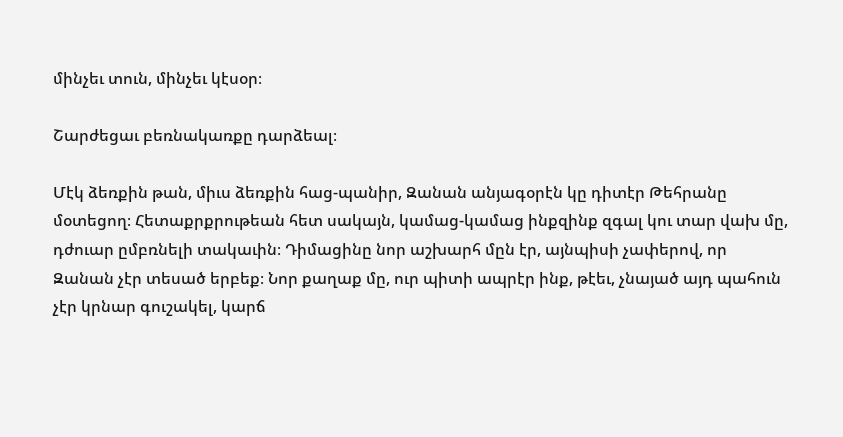մինչեւ տուն, մինչեւ կէսօր։

Շարժեցաւ բեռնակառքը դարձեալ։

Մէկ ձեռքին թան, միւս ձեռքին հաց-պանիր, Զանան անյագօրէն կը դիտէր Թեհրանը մօտեցող։ Հետաքրքրութեան հետ սակայն, կամաց-կամաց ինքզինք զգալ կու տար վախ մը, դժուար ըմբռնելի տակաւին։ Դիմացինը նոր աշխարհ մըն էր, այնպիսի չափերով, որ Զանան չէր տեսած երբեք։ Նոր քաղաք մը, ուր պիտի ապրէր ինք, թէեւ, չնայած այդ պահուն չէր կրնար գուշակել, կարճ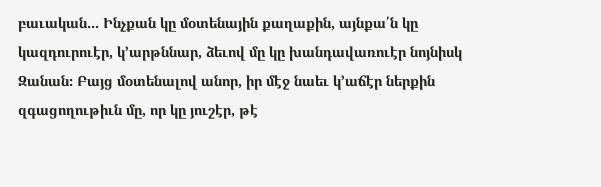բաւական... Ինչքան կը մօտենային քաղաքին, այնքա՛ն կը կազդուրուէր, կ՚արթննար, ձեւով մը կը խանդավառուէր նոյնիսկ Զանան։ Բայց մօտենալով անոր, իր մէջ նաեւ կ՚աճէր ներքին զգացողութիւն մը, որ կը յուշէր, թէ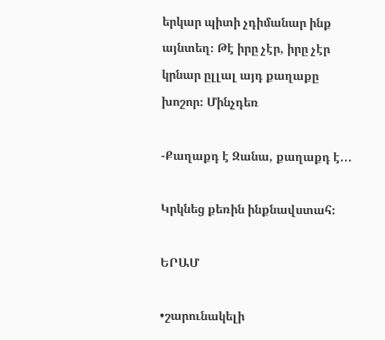երկար պիտի չդիմանար ինք այնտեղ։ Թէ իրը չէր, իրը չէր կրնար ըլլալ այդ քաղաքը խոշոր։ Մինչդեռ

-Քաղաքդ է Զանա, քաղաքդ է...

Կրկնեց քեռին ինքնավստահ։

ԵՐԱՄ

•շարունակելի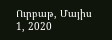Ուրբաթ, Մայիս 1, 2020